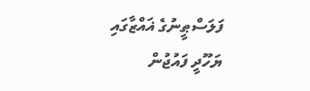ފަލަސްޠީނުގެ ޣައްޒާގައި ޔަހޫދީ ފައުޖުން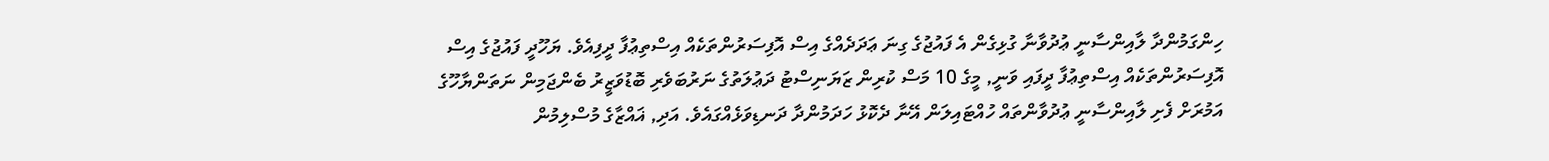ހިންގަމުންދާ ލާއިންސާނީ ޢުދުވާނާ ގުޅިގެން އެ ފައުޖުގެ ގިނަ ޢަދަދެއްގެ އިސް އޮފިސަރުންތަކެއް އިސްތިޢުފާ ދީފިއެވެ. ޔަހޫދީ ފައުޖުގެ އިސް އޮފިސަރުންތަކެއް އިސްތިޢުފާ ދީފައި ވަނީ, މީގެ 10 މަސް ކުރިން ޒަޔަނިސްޓު ދަޢުލަތުގެ ނަރުބަވެރި ބޮޑުވަޒީރު ބެންޖަމިން ނަތަންޔާހޫގެ އަމުރަށް ފެށި ލާއިންސާނީ ޢުދުވާންތައް ހުއްޓައިލަން އޭނާ ދެކޮޅު ހަދަމުންދާ ދަނޑިވަޅެއްގައެވެ. އަދި, ޣައްޒާގެ މުސްލިމުން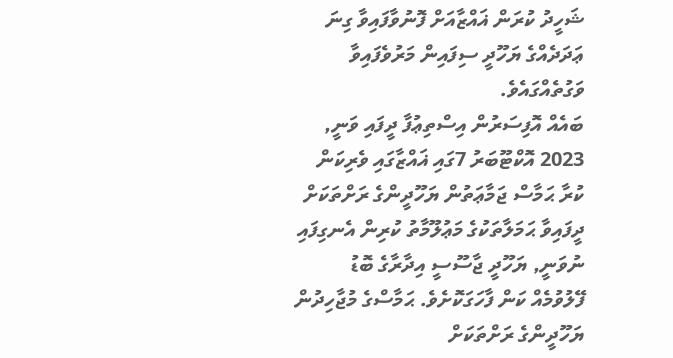ޝަހީދު ކުރަން ޣައްޒާއަށް ފޮނުވާފައިވާ ގިނަ ޢަދަދެއްގެ ޔަހޫދީ ސިފައިން މަރުވެފައިވާ ވަގުތެއްގައެވެ.
ބައެއް އޮފިސަރުން އިސްތިޢުފާ ދީފައި ވަނީ, 2023 އޮކްޓޫބަރު 7ގައި ޣައްޒާގައި ވެރިކަން ކުރާ ޙަމާސް ޖަމާޢަތުން ޔަހޫދީންގެ ރަށްތަކަށް ދީފައިވާ ޙަމަލާތަކުގެ މަޢުލޫމާތު ކުރިން އެނގިފައި ނުވަނީ, ޔަހޫދީ ޖާސޫސީ އިދާރާގެ ބޮޑު ފޭލުވުމެއް ކަން ފާހަގަކޮށެވެ. ޙަމާސްގެ މުޖާހިދުން ޔަހޫދީންގެ ރަށްތަކަށް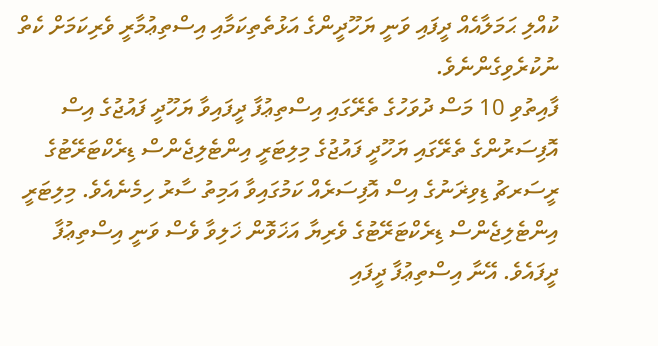ކުއްލި ޙަމަލާއެއް ދީފައި ވަނީ ޔަހޫދީންގެ އަޅުތެތިކަމާއި އިސްތިޢުމާރީ ވެރިކަމަށް ކެތް ނުކުރެވިގެންނެވެ.
ފާއިތުވި 10 މަސް ދުވަހުގެ ތެރޭގައި އިސްތިޢުފާ ދީފައިވާ ޔަހޫދީ ފައުޖުގެ އިސް އޮފިސަރުންގެ ތެރޭގައި ޔަހޫދީ ފައުޖުގެ މިލިޓަރީ އިންޓެލިޖެންސް ޑިރެކްޓަރޭޓުގެ ރީސަރޗު ޑިވިޜަނުގެ އިސް އޮފިސަރެއް ކަމުގައިވާ އަމިތު ސާރު ހިމެނެއެވެ. މިލިޓަރީ އިންޓެލިޖެންސް ޑިރެކްޓަރޭޓުގެ ވެރިޔާ އަޚަވޮން ޚަލިވާ ވެސް ވަނީ އިސްތިޢުފާ ދީފައެވެ. އޭނާ އިސްތިޢުފާ ދީފައި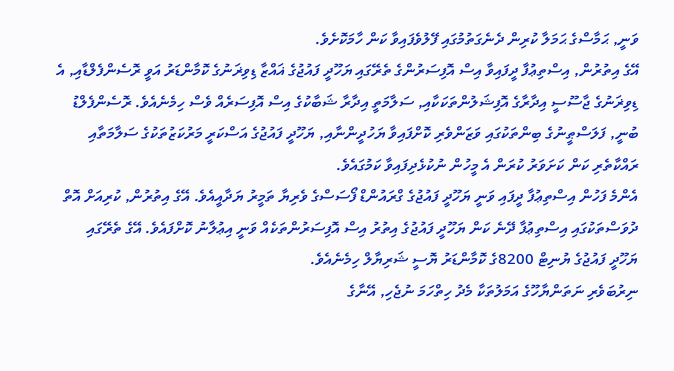ވަނީ, ޙަމާސްގެ ޙަމަލާ ކުރިން ދެނެގަތުމުގައި ފޭލުވެފައިވާ ކަން ހާމަކޮށެވެ.
އޭގެ އިތުރުން, އިސްތިޢުފާ ދީފައިވާ އިސް އޮފިސަރުންގެ ތެރޭގައި ޔަހޫދީ ފައުޖުގެ ޣައްޒާ ޑިވިޜަނުގެ ކޮމާންޑަރު އަވީ ރޮސެންފެލްޑާއި, އެ ޑިވިޜަނުގެ ޖާސޫސީ އިދާރާގެ އޮފިޝަލުންތަކަކާއި, ސަލާމަތީ އިދާރާ ޝަބާކުގެ އިސް އޮފިސަރެއް ވެސް ހިމެނެއެވެ. ރޮސެންފެލްޑު ބުނީ, ފަލަސްޠީނުގެ ބިންތަކުގައި ވަޒަންވެރި ކޮށްފައިވާ ޔަހުދީންނާއި, ޔަހޫދީ ފައުޖުގެ އަސްކަރީ މަރުކަޒުތަކުގެ ސަލާމަތާއި ރައްކާތެރި ކަން ކަށަވަރު ކުރަން އެ މީހުން ނުކުޅެދިފައިވާ ކަމުގައެވެ.
އެންމެ ފަހުން އިސްތިޢުފާ ދީފައި ވަނީ ޔަހޫދީ ފައުޖުގެ ގްރައުންޑް ފޯސަސްގެ ވެރިޔާ ތަމީރު ޔަދާއީއެވެ. އޭގެ އިތުރުން, ކުރިއަށް އޮތް ދުވަސްތަކުގައި އިސްތިޢުފާ ދޭނެ ކަން ޔަހޫދީ ފައުޖުގެ އިތުރު އިސް އޮފިސަރުންތަކެއް ވަނީ އިޢުލާނު ކޮށްފައެވެ. އޭގެ ތެރޭގައި ޔަހޫދީ ފައުޖުގެ ޔުނިޓް 8200ގެ ކޮމާންޑަރު ޔޮސީ ޝަރިޔާލް ހިމެނެއެވެ.
ނިރުބަވެރި ނަތަންޔާހޫގެ އަމަލުތަކާ މެދު ހިތްހަމަ ނުޖެހި, އޭނާގެ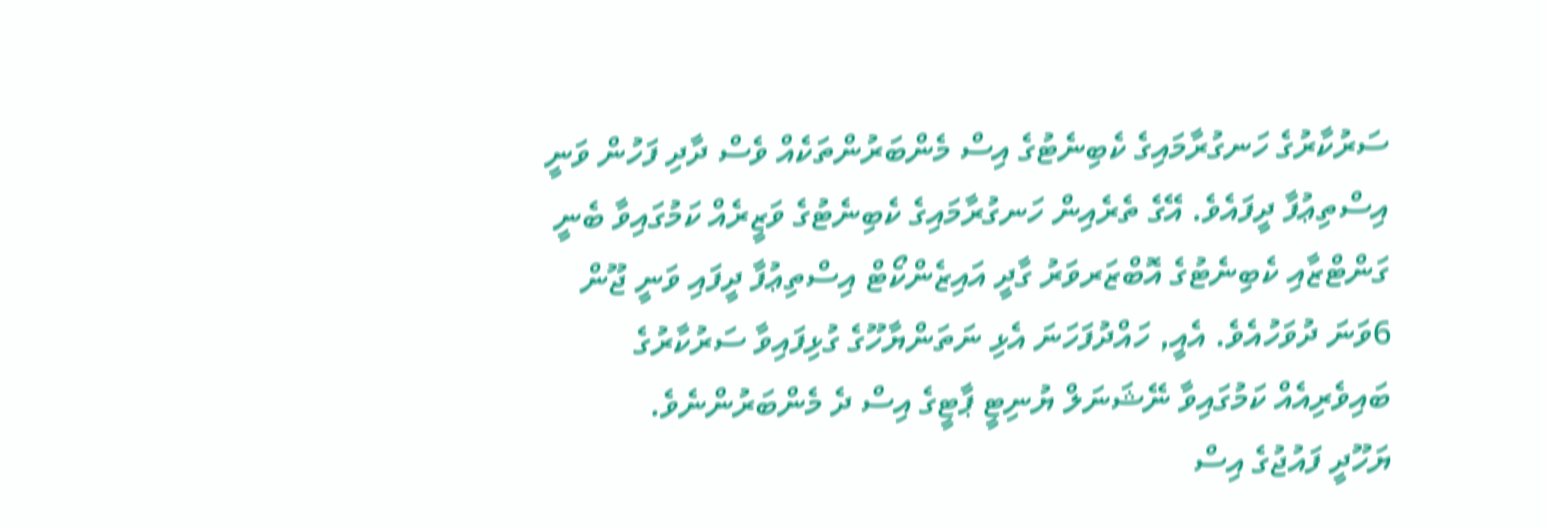ސަރުކާރުގެ ހަނގުރާމައިގެ ކެބިނެޓުގެ އިސް މެންބަރުންތަކެއް ވެސް ދާދި ފަހުން ވަނީ އިސްތިޢުފާ ދީފައެވެ. އޭގެ ތެރެއިން ހަނގުރާމައިގެ ކެބިނެޓުގެ ވަޒީރެއް ކަމުގައިވާ ބެނީ ގަންޓްޒާއި ކެބިނެޓުގެ އޮބްޒަރވަރު ގާދީ އައިޒެންކޯޓް އިސްތިޢުފާ ދީފައި ވަނީ ޖޫން 6ވަނަ ދުވަހުއެވެ. އެއީ, ހައްދުފަހަނަ އެޅި ނަތަންޔާހޫގެ ގުޅިފައިވާ ސަރުކާރުގެ ބައިވެރިއެއް ކަމުގައިވާ ނޭޝަނަލް ޔުނިޓީ ޕާޓީގެ އިސް ދެ މެންބަރުންނެވެ.
ޔަހޫދީ ފައުޖުގެ އިސް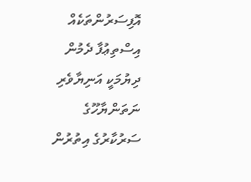އޮފިސަރުންތަކެއް އިސްތިޢުފާ ދެމުން ދިޔުމަކީ އަނިޔާވެރި ނަތަންޔާހޫގެ ސަރުކާރުގެ އިތުރުން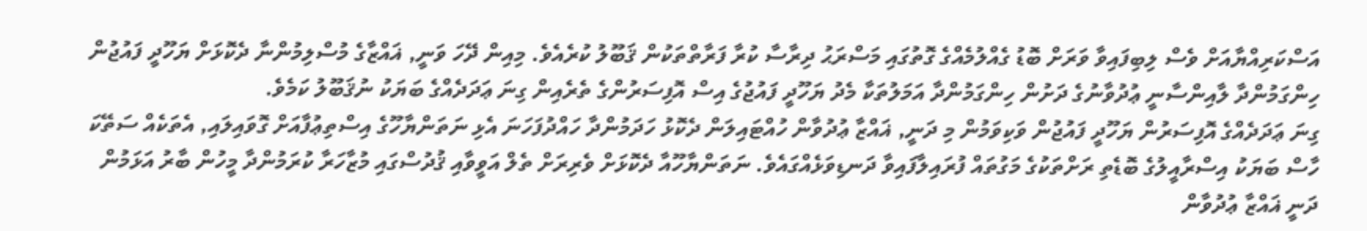އަސްކަރިއްޔާއަށް ވެސް ލިބިފައިވާ ވަރަށް ބޮޑު ގެއްލުމެއްގެ ގޮތުގައި މަސްރަޙު ދިރާސާ ކުރާ ފަރާތްތަކުން ޤަބޫލު ކުރެއެވެ. މިއިން ދޭހަ ވަނީ, ޣައްޒާގެ މުސްލިމުންނާ ދެކޮޅަށް ޔަހޫދީ ފައުޖުން ހިންގަމުންދާ ލާއިންސާނީ ޢުދުވާނުގެ ދަށުން ހިންގަމުންދާ އަމަލުތަކާ މެދު ޔަހޫދީ ފައުޖުގެ އިސް އޮފިސަރުންގެ ތެރެއިން ގިނަ ޢަދަދެއްގެ ބަޔަކު ނުޤަބޫލު ކަމެވެ.
ގިނަ ޢަދަދެއްގެ އޮފިސަރުން ޔަހޫދީ ފައުޖުން ވަކިވަމުން މި ދަނީ, ޣައްޒާ ޢުދުވާން ހުއްޓައިލަން ދެކޮޅު ހަދަމުންދާ ހައްދުފަހަނަ އެޅި ނަތަންޔާހޫގެ އިސްތިޢުފާއަށް ގޮވައިލައި, އެތަކެއް ސަތޭކަ ހާސް ބަޔަކު އިސްރާއީލުގެ ބޮޑެތި ރަށްތަކުގެ މަގުތައް ފުރައިލާފައިވާ ދަނޑިވަޅެއްގައެވެ. ނަތަންޔާހޫއާ ދެކޮޅަށް ވެރިރަށް ތެލް އަވީވާއި ޤުދުސްގައި މުޒާހަރާ ކުރަމުންދާ މީހުން ބާރު އަޅަމުން ދަނީ ޣައްޒާ ޢުދުވާން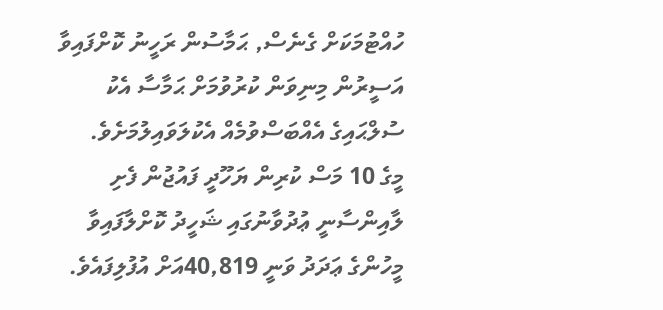ހުއްޓުމަކަށް ގެނެސް, ޙަމާސުން ރަހީނު ކޮށްފައިވާ އަސީރުން މިނިވަން ކުރުވުމަށް ޙަމާސާ އެކު ސުލްޙައިގެ އެއްބަސްވުމެއް އެކުލަވައިލުމަށެވެ.
މީގެ 10 މަސް ކުރިން ޔަހޫދީ ފައުޖުން ފެށި ލާއިންސާނީ ޢުދުވާނުގައި ޝަހީދު ކޮށްލާފައިވާ މީހުންގެ ޢަދަދު ވަނީ 40,819އަށް އުފުލިފައެވެ.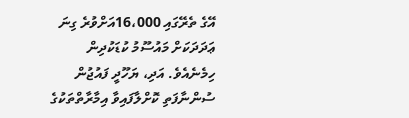އޭގެ ތެރޭގައި 16،000އަށްވުރެ ގިނަ ޢަދަދަކަށް މައުސޫމު ކުޑަކުދިން ހިމެނެއެވެ. އަދި، ޔަހޫދީ ފައުޖުން ސުންނާފަތި ކޮށްލާފައިވާ އިމާރާތްތަކުގެ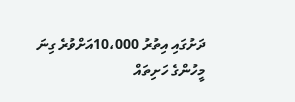ދަށުގައި އިތުރު 10،000އަށްވުރެ ގިނަ މީހުންގެ ހަށިތައް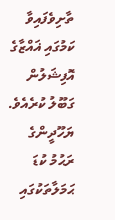ތާށިވެފައިވާ ކަމުގައި ޣައްޒާގެ އޮފިޝަލުން ގަބޫލު ކުރެއެވެ. ޔަހޫދީންގެ ރަޙުމު ކުޑަ ޙަމަލާތަކުގައި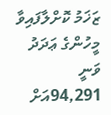ޒަޚަމު ކޮށްލާފައިވާ މީހުންގެ ޢަދަދު ވަނީ 94,291އަށް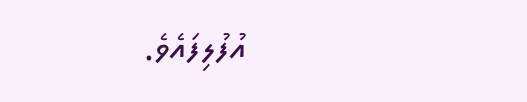އުފުލިފައެވެ.